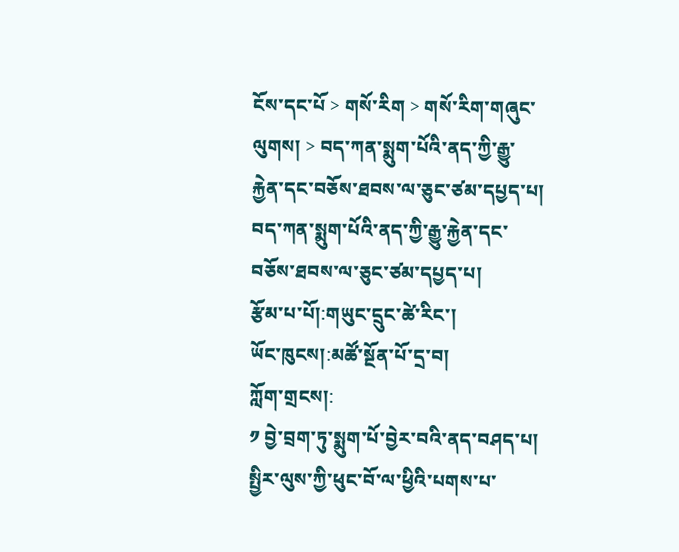ངོས་དང་པོ > གསོ་རིག > གསོ་རིག་གཞུང་ལུགས། > བད་ཀན་སྨུག་པོའི་ནད་ཀྱི་རྒྱུ་རྐྱེན་དང་བཅོས་ཐབས་ལ་ཅུང་ཙམ་དཔྱད་པ།
བད་ཀན་སྨུག་པོའི་ནད་ཀྱི་རྒྱུ་རྐྱེན་དང་བཅོས་ཐབས་ལ་ཅུང་ཙམ་དཔྱད་པ།
རྩོམ་པ་པོ།:གཡུང་དྲུང་ཚེ་རིང་།
ཡོང་ཁུངས།:མཚོ་སྔོན་པོ་དྲ་བ།
ཀློག་གྲངས།:
༡ བྱེ་བྲག་ཏུ་སྨུག་པོ་བྱེར་བའི་ནད་བཤད་པ།
སྤྱིར་ལུས་ཀྱི་ཕུང་བོ་ལ་ཕྱིའི་པགས་པ་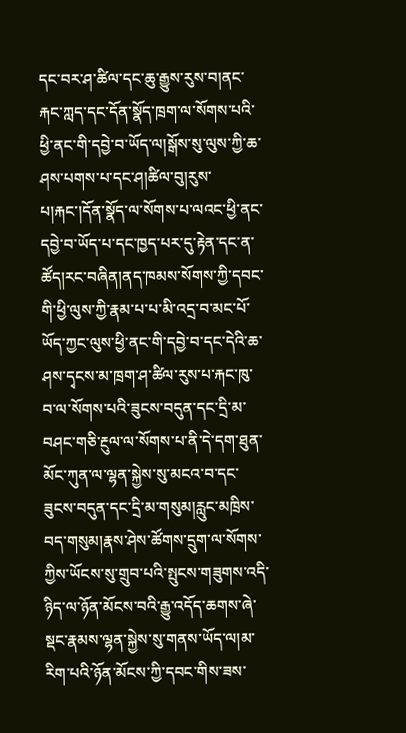དང་བར་ཤ་ཚིལ་དང་ཆུ་རྒྱུས་རུས་བ།ནང་རྐང་ཀླད་དང་དོན་སྣོད་ཁྲག་ལ་སོགས་པའི་ཕྱི་ནང་གི་དབྱེ་བ་ཡོད་ལ།སྒོས་སུ་ལུས་ཀྱི་ཆ་ཤས་པགས་པ་དང་ཤ།ཚིལ་བུ།རུས་པ།རྐང་།དོན་སྣོད་ལ་སོགས་པ་ལའང་ཕྱི་ནང་དབྱེ་བ་ཡོད་པ་དང་ཁྱད་པར་དུ་རྟེན་དང་ན་ཚོད།རང་བཞིན།ནད་ཁམས་སོགས་ཀྱི་དབང་གི་ཕྱི་ལུས་ཀྱི་རྣམ་པ་པ་མི་འདྲ་བ་མང་པོ་ཡོད་ཀྱང་ལུས་ཕྱི་ནང་གི་དབྱེ་བ་དང་དེའི་ཆ་ཤས་དྭངས་མ་ཁྲག་ཤ་ཚིལ་རུས་པ་རྐང་ཁུ་བ་ལ་སོགས་པའི་ཟུངས་བདུན་དང་དྲི་མ་བཤང་གཅི་རྔུལ་ལ་སོགས་པ་ནི་དེ་དག་ཐུན་མོང་ཀུན་ལ་ལྷན་སྐྱེས་སུ་མངའ་བ་དང་ཟུངས་བདུན་དང་དྲི་མ་གསུམ།རླུང་མཁྲིས་བད་གསུམ།རྣས་ཤེས་ཚོགས་དྲུག་ལ་སོགས་ཀྱིས་ཡོངས་སུ་གྲུབ་པའི་སྤུངས་གཟུགས་འདི་ཉིད་ལ་ཉོན་མོངས་བའི་རྒྱུ་འདོད་ཆགས་ཞེ་སྡང་རྣམས་ལྷན་སྐྱེས་སུ་གནས་ཡོད་ལ།མ་རིག་པའི་ཉོན་མོངས་ཀྱི་དབང་གིས་ཟས་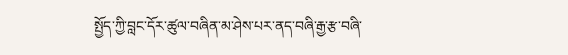སྤྱོད་ཀྱི་བླང་དོར་ཚུལ་བཞིན་མ་ཤེས་པར་ནད་བཞི་རྒྱ་རྩ་བཞི་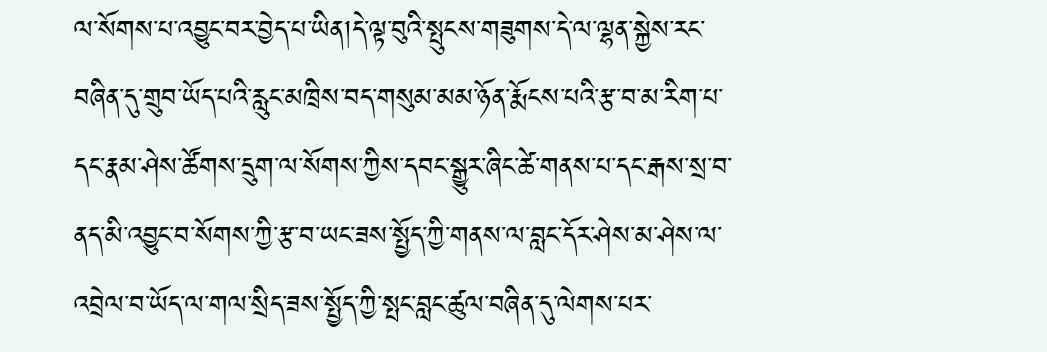ལ་སོགས་པ་འབྱུང་བར་བྱེད་པ་ཡིན།དེ་ལྟ་བུའི་སྤུངས་གཟུགས་དེ་ལ་ལྷན་སྐྱེས་རང་བཞིན་དུ་གྲུབ་ཡོད་པའི་རླུང་མཁྲིས་བད་གསུམ་མམ་ཉོན་རྨོངས་པའི་རྩ་བ་མ་རིག་པ་དང་རྣམ་ཤེས་ཚོགས་དྲུག་ལ་སོགས་ཀྱིས་དབང་སྒྱུར་ཞིང་ཚེ་གནས་པ་དང་རྒས་སྲ་བ་ནད་མི་འབྱུང་བ་སོགས་ཀྱི་རྩ་བ་ཡང་ཟས་སྤྱོད་ཀྱི་གནས་ལ་བླང་དོར་ཤེས་མ་ཤེས་ལ་འབྲེལ་བ་ཡོད་ལ་གལ་སྲིད་ཟས་སྤྱོད་ཀྱི་སྤང་བླང་ཚུལ་བཞིན་དུ་ལེགས་པར་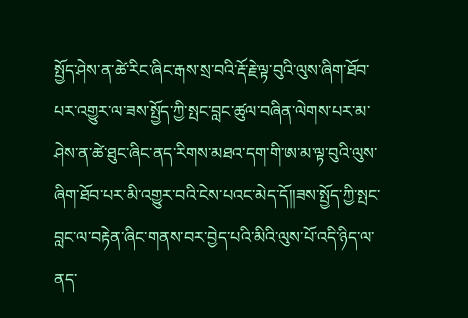སྤྱོད་ཤེས་ན་ཚེ་རིང་ཞིང་རྒས་སྲ་བའི་རྡོ་རྗེ་ལྟ་བུའི་ལུས་ཞིག་ཐོབ་པར་འགྱུར་ལ་ཟས་སྤྱོད་ཀྱི་སྤང་བླང་ཚུལ་བཞིན་ལེགས་པར་མ་ཤེས་ན་ཚེ་ཐུང་ཞིང་ནད་རིགས་མཐའ་དག་གི་ཨ་མ་ལྟ་བུའི་ལུས་ཞིག་ཐོབ་པར་མི་འགྱུར་བའི་ངེས་པའང་མེད་དོ།།ཟས་སྤྱོད་ཀྱི་སྤང་བླང་ལ་བརྟེན་ཞིང་གནས་བར་བྱེད་པའི་མིའི་ལུས་པོ་འདི་ཉིད་ལ་ནད་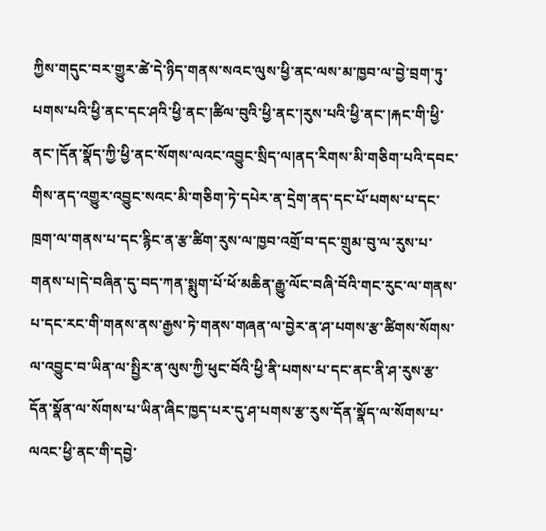ཀྱིས་གདུང་བར་གྱུར་ཚེ་དེ་ཉིད་གནས་སའང་ལུས་ཕྱི་ནང་ལས་མ་ཁྱབ་ལ་བྱེ་བྲག་ཏུ་པགས་པའི་ཕྱི་ནང་དང་ཤའི་ཕྱི་ནང་།ཚིལ་བུའི་ཕྱི་ནང་།རུས་པའི་ཕྱི་ནང་།རྐང་གི་ཕྱི་ནང་།དོན་སྣོད་ཀྱི་ཕྱི་ནང་སོགས་ལའང་འབྱུང་སྲིད་ལ།ནད་རིགས་མི་གཅིག་པའི་དབང་གིས་ནད་འགྱུར་འབྱུང་སའང་མི་གཅིག་ཏེ་དཔེར་ན་དྲེག་ནད་དང་པོ་པགས་པ་དང་ཁྲག་ལ་གནས་པ་དང་རྙིང་ན་རྩ་ཚིག་རུས་ལ་ཁྱབ་འགྲོ་བ་དང་གྲུམ་བུ་ལ་རུས་པ་གནས་པ།དེ་བཞིན་དུ་བད་ཀན་སྨུག་པོ་ཕོ་མཆིན་རྒྱུ་ལོང་བཞི་བོའི་གང་རུང་ལ་གནས་པ་དང་རང་གི་གནས་ནས་རྒྱས་ཏེ་གནས་གཞན་ལ་བྱེར་ན་ཤ་པགས་རྩ་ཚིགས་སོགས་ལ་འབྱུང་བ་ཡིན་ལ་སྤྱིར་ན་ལུས་ཀྱི་ཕུང་བོའི་ཕྱི་ནི་པགས་པ་དང་ནང་ནི་ཤ་རུས་རྩ་དོན་སྣོན་ལ་སོགས་པ་ཡིན་ཞིང་ཁྱད་པར་དུ་ཤ་པགས་རྩ་རུས་དོན་སྣོད་ལ་སོགས་པ་ལའང་ཕྱི་ནང་གི་དབྱེ་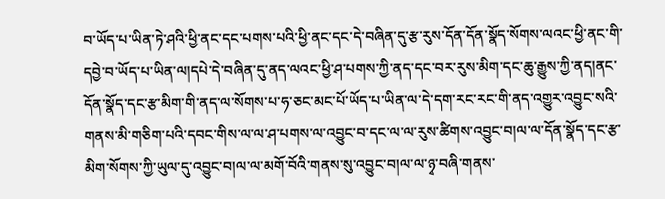བ་ཡོད་པ་ཡིན་ཏེ་ཤའི་ཕྱི་ནང་དང་པགས་པའི་ཕྱི་ནང་དང་དེ་བཞིན་དུ་རྩ་རུས་དོན་དོན་སྣོད་སོགས་ལའང་ཕྱི་ནང་གི་དབྱེ་བ་ཡོད་པ་ཡིན་ལ།དཔེ་དེ་བཞིན་དུ་ནད་ལའང་ཕྱི་ཤ་པགས་ཀྱི་ནད་དང་བར་རུས་མིག་དང་ཆུ་རྒྱུས་ཀྱི་ནད།ནང་དོན་སྣོད་དང་རྩ་མིག་གི་ནད་ལ་སོགས་པ་ཧ་ཅང་མང་པོ་ཡོད་པ་ཡིན་ལ་དེ་དག་རང་རང་གི་ནད་འགྱུར་འབྱུང་སའི་གནས་མི་གཅིག་པའི་དབང་གིས་ལ་ལ་ཤ་པགས་ལ་འབྱུང་བ་དང་ལ་ལ་རུས་ཚིགས་འབྱུང་བ།ལ་ལ་དོན་སྣོད་དང་རྩ་མིག་སོགས་ཀྱི་ཡུལ་དུ་འབྱུང་བ།ལ་ལ་མགོ་བོའི་གནས་སུ་འབྱུང་བ།ལ་ལ་ཉྭ་བཞི་གནས་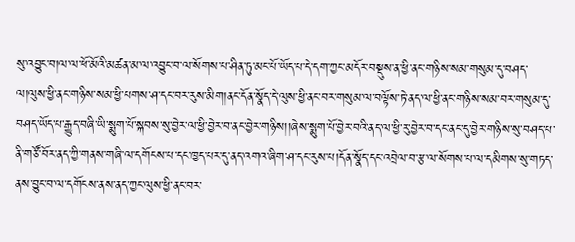སུ་འབྱུང་བ།ལ་ལ་ཕོ་མོའི་མཚན་མ་ལ་འབྱུང་བ་ལ་སོགས་པ་ཤིན་ཏུ་མང་པོ་ཡོད་པ་དེ་དག་ཀྱང་མདོར་བསྡུས་ན་ཕྱི་ནང་གཉིས་སམ་གསུམ་དུ་བཤད་ལ།ལུས་ཕྱི་ནང་གཉིས་སམ་ཕྱི་པགས་ཤ་དང་བར་རུས་མིག།ནང་དོན་སྣོད་དེ་ལུས་ཕྱི་ནང་བར་གསུམ་ལ་བལྟོས་ཏེ་ནད་ལ་ཕྱི་ནང་གཉིས་སམ་བར་གསུམ་དུ་བཤད་ཡོད་པ་རྒྱུད་བཞི་ཡི་སྨུག་པོ་སྐབས་སུ་བྱེར་ལ་ཕྱི་བྱེར་བ་ནང་བྱེར་གཉིས།།ཞེས་སྨུག་པོ་བྱེར་བའི་ནད་ལ་ཕྱི་རུ་བྱེར་བ་དང་ནང་དུ་བྱེར་གཉིས་སུ་བཤད་པ་ནི་གཙོ་བོར་ནད་ཀྱི་གནས་གཞི་ལ་དགོངས་པ་དང་ཁྱད་པར་དུ་ནད་འགའ་ཞིག་ཤ་དང་རུས་པ།དོན་སྣོད་དང་འབྲེལ་བ་རྩ་ལ་སོགས་པ་ལ་དམིགས་སུ་གཏད་ནས་བྱུང་བ་ལ་དགོངས་ནས་ནད་ཀྱང་ལུས་ཕྱི་ནང་བར་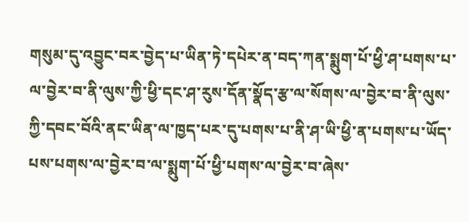གསུམ་དུ་འབྱུང་བར་བྱེད་པ་ཡིན་ཏེ་དཔེར་ན་བད་ཀན་སྨུག་པོ་ཕྱི་ཤ་པགས་པ་ལ་བྱེར་བ་ནི་ལུས་ཀྱི་ཕྱི་དང་ཤ་རུས་དོན་སྣོད་རྩ་ལ་སོགས་ལ་བྱེར་བ་ནི་ལུས་ཀྱི་དབང་བོའི་ནང་ཡིན་ལ་ཁྱད་པར་དུ་པགས་པ་ནི་ཤ་ཡི་ཕྱི་ན་པགས་པ་ཡོད་པས་པགས་ལ་བྱེར་བ་ལ་སྨུག་པོ་ཕྱི་པགས་ལ་བྱེར་བ་ཞེས་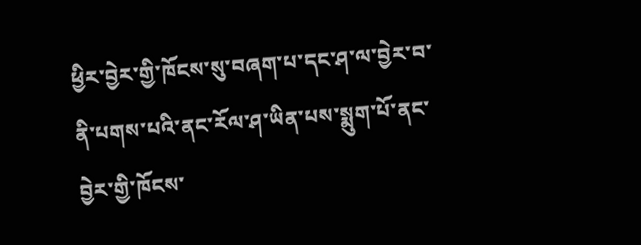ཕྱིར་བྱེར་གྱི་ཁོངས་སུ་བཞག་པ་དང་ཤ་ལ་བྱེར་བ་ནི་པགས་པའི་ནང་རོལ་ཤ་ཡིན་པས་སྨུག་པོ་ནང་བྱེར་གྱི་ཁོངས་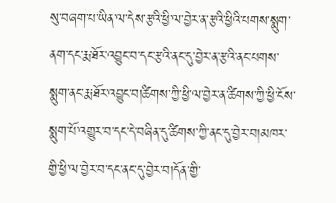སུ་བཞག་པ་ཡིན་ལ་དེས་རྩའི་ཕྱི་ལ་བྱེར་ན་རྩའི་ཕྱིའི་པགས་སྨུག་ནག་དང་རྨ་ཐོར་འབྱུང་བ་དང་རྩའི་ནང་དུ་བྱེར་ན་རྩའི་ནང་པགས་སྨུག་ནང་རྨ་ཐོར་འབྱུང་བ།ཚིགས་ཀྱི་ཕྱི་ལ་བྱེར་ན་ཚིགས་ཀྱི་ཕྱི་ངོས་སྨུག་པོ་འགྱུར་བ་དང་དེ་བཞིན་དུ་ཚིགས་ཀྱི་ནང་དུ་བྱེར་བ།མཁར་གྱི་ཕྱི་ལ་བྱེར་བ་དང་ནང་དུ་བྱེར་བ།དོན་གྱི་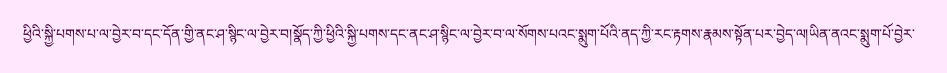ཕྱིའི་སྐྱི་པགས་པ་ལ་བྱེར་བ་དང་དོན་གྱི་ནང་ཤ་སྙིང་ལ་བྱེར་བ།སྣོད་ཀྱི་ཕྱིའི་སྐྱི་པགས་དང་ནང་ཤ་སྙིང་ལ་བྱེར་བ་ལ་སོགས་པའང་སྨུག་པོའི་ནད་ཀྱི་རང་རྟགས་རྣམས་སྟོན་པར་བྱེད་ལ།ཡིན་ནའང་སྨུག་པོ་བྱེར་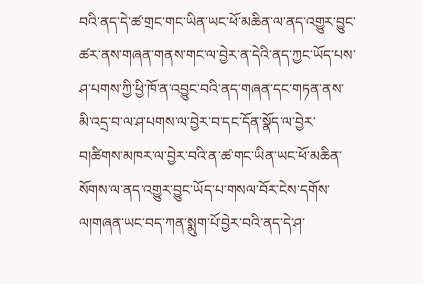བའི་ནད་དེ་ཚ་གྲང་གང་ཡིན་ཡང་ཕོ་མཆིན་ལ་ནད་འགྱུར་བྱུང་ཚར་ནས་གཞན་གནས་གང་ལ་བྱེར་ན་དེའི་ནད་ཀྱང་ཡོད་པས་ཤ་པགས་ཀྱི་ཕྱི་ཁོ་ན་འབྱུང་བའི་ནད་གཞན་དང་གཏན་ནས་མི་འདྲ་བ་ལ་ཤ་པགས་ལ་བྱེར་བ་དང་དོན་སྣོད་ལ་བྱེར་བ།ཚིགས་མཁར་ལ་བྱེར་བའི་ན་ཚ་གང་ཡིན་ཡང་ཕོ་མཆིན་སོགས་ལ་ནད་འགྱུར་བྱུང་ཡོད་པ་གསལ་བོར་ངེས་དགོས་ལ།གཞན་ཡང་བད་ཀན་སྨུག་པོ་བྱེར་བའི་ནད་དེ་ཤ་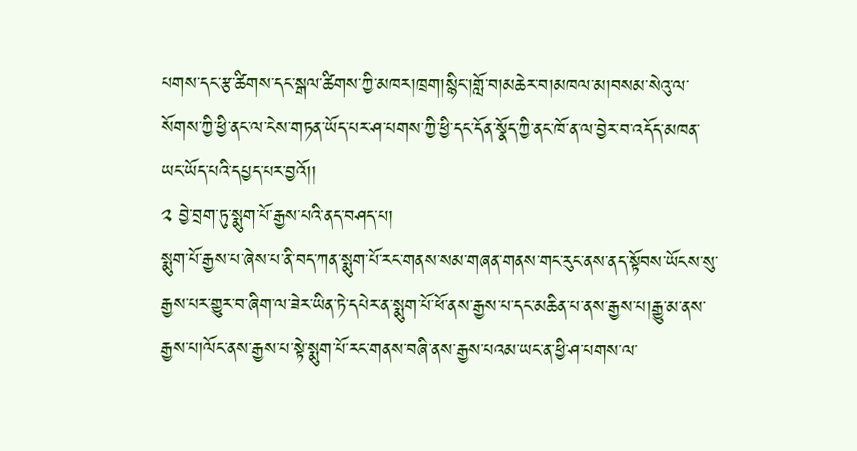པགས་དང་རྩ་ཚིགས་དང་སྒལ་ཚིགས་ཀྱི་མཁར།ཁྲག།སྙིང་།གློ་བ།མཆེར་བ།མཁལ་མ།བསམ་སེའུ་ལ་སོགས་ཀྱི་ཕྱི་ནང་ལ་ངེས་གཏན་ཡོད་པར་ཤ་པགས་ཀྱི་ཕྱི་དང་དོན་སྣོད་ཀྱི་ནང་ཁོ་ན་ལ་བྱེར་བ་འདོད་མཁན་ཡང་ཡོད་པའི་དཔྱད་པར་བྱའོ།།
༢ བྱེ་བྲག་ཏུ་སྨུག་པོ་རྒྱས་པའི་ནད་བཤད་པ།
སྨུག་པོ་རྒྱས་པ་ཞེས་པ་ནི་བད་ཀན་སྨུག་པོ་རང་གནས་སམ་གཞན་གནས་གང་རུང་ནས་ནད་སྟོབས་ཡོངས་སུ་རྒྱས་པར་གྱུར་བ་ཞིག་ལ་ཟེར་ཡིན་ཏེ་དཔེར་ན་སྨུག་པོ་ཕོ་ནས་རྒྱས་པ་དང་མཆིན་པ་ནས་རྒྱས་པ།རྒྱུ་མ་ནས་རྒྱས་པ།ལོང་ནས་རྒྱས་པ་སྟེ་སྨུག་པོ་རང་གནས་བཞི་ནས་རྒྱས་པའམ་ཡང་ན་ཕྱི་ཤ་པགས་ལ་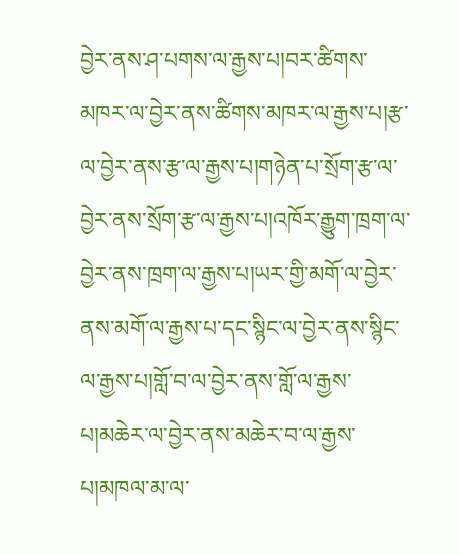བྱེར་ནས་ཤ་པགས་ལ་རྒྱས་པ།བར་ཚིགས་མཁར་ལ་བྱེར་ནས་ཚིགས་མཁར་ལ་རྒྱས་པ།རྩ་ལ་བྱེར་ནས་རྩ་ལ་རྒྱས་པ།གཉེན་པ་སྲོག་རྩ་ལ་བྱེར་ནས་སྲོག་རྩ་ལ་རྒྱས་པ།འཁོར་རྒྱུག་ཁྲག་ལ་བྱེར་ནས་ཁྲག་ལ་རྒྱས་པ།ཡར་གྱི་མགོ་ལ་བྱེར་ནས་མགོ་ལ་རྒྱས་པ་དང་སྙིང་ལ་བྱེར་ནས་སྙིང་ལ་རྒྱས་པ།གློ་བ་ལ་བྱེར་ནས་གློ་ལ་རྒྱས་པ།མཆེར་ལ་བྱེར་ནས་མཆེར་བ་ལ་རྒྱས་པ།མཁལ་མ་ལ་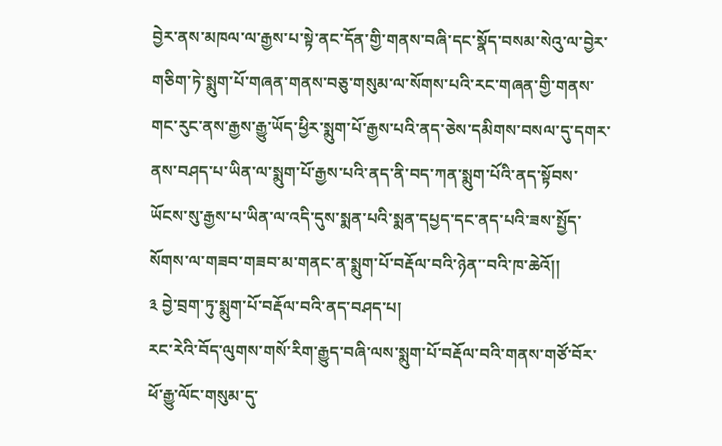བྱེར་ནས་མཁལ་ལ་རྒྱས་པ་སྟེ་ནང་དོན་གྱི་གནས་བཞི་དང་སྣོད་བསམ་སེའུ་ལ་བྱེར་གཅིག་ཏེ་སྨུག་པོ་གཞན་གནས་བཅུ་གསུམ་ལ་སོགས་པའི་རང་གཞན་གྱི་གནས་གང་རུང་ནས་རྒྱས་རྒྱུ་ཡོད་ཕྱིར་སྨུག་པོ་རྒྱས་པའི་ནད་ཅེས་དམིགས་བསལ་དུ་དགར་ནས་བཤད་པ་ཡིན་ལ་སྨུག་པོ་རྒྱས་པའི་ནད་ནི་བད་ཀན་སྨུག་པོའི་ནད་སྟོབས་ཡོངས་སུ་རྒྱས་པ་ཡིན་ལ་འདི་དུས་སྨན་པའི་སྨན་དཔྱད་དང་ནད་པའི་ཟས་སྤྱོད་སོགས་ལ་གཟབ་གཟབ་མ་གནང་ན་སྨུག་པོ་བརྡོལ་བའི་ཉེན་་བའི་ཁ་ཆེའོ།།
༣ བྱེ་བྲག་ཏུ་སྨུག་པོ་བརྡོལ་བའི་ནད་བཤད་པ།
རང་རེའི་བོད་ལུགས་གསོ་རིག་རྒྱུད་བཞི་ལས་སྨུག་པོ་བརྡོལ་བའི་གནས་གཙོ་བོར་ཕོ་རྒྱུ་ལོང་གསུམ་དུ་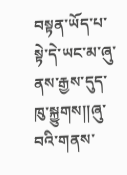བསྟན་ཡོད་པ་སྟེ་དེ་ཡང་མ་ཞུ་ནས་རྒྱས་དུད་ཁུ་སྐྱུགས།།ཞུ་བའི་གནས་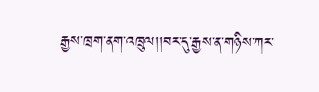རྒྱས་ཁྲག་ནག་འཁྲུལ།།བར་དུ་རྒྱས་ན་གཉིས་ཀར་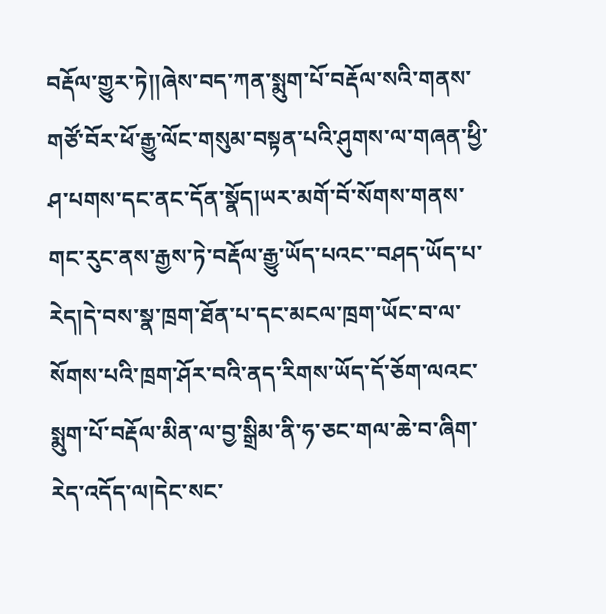བརྡོལ་གྱུར་ཏེ།།ཞེས་བད་ཀན་སྨུག་པོ་བརྡོལ་སའི་གནས་གཙོ་བོར་ཕོ་རྒྱུ་ལོང་གསུམ་བསྟན་པའི་ཤུགས་ལ་གཞན་ཕྱི་ཤ་པགས་དང་ནང་དོན་སྣོད།ཡར་མགོ་བོ་སོགས་གནས་གང་རུང་ནས་རྒྱས་ཏེ་བརྡོལ་རྒྱུ་ཡོད་པའང་་བཤད་ཡོད་པ་རེད།དེ་བས་སྣ་ཁྲག་ཐོན་པ་དང་མངལ་ཁྲག་ཡོང་བ་ལ་སོགས་པའི་ཁྲག་ཤོར་བའི་ནད་རིགས་ཡོད་དོ་ཅོག་ལའང་སྨུག་པོ་བརྡོལ་མིན་ལ་བྱ་སྒྲིམ་ནི་ཧ་ཅང་གལ་ཆེ་བ་ཞིག་རེད་འདོད་ལ།དེང་སང་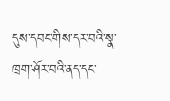དུས་དབང་གིས་དར་བའི་སྣ་ཁྲག་ཤོར་བའི་ནད་དང་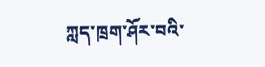ཀླད་ཁྲག་ཤོར་བའི་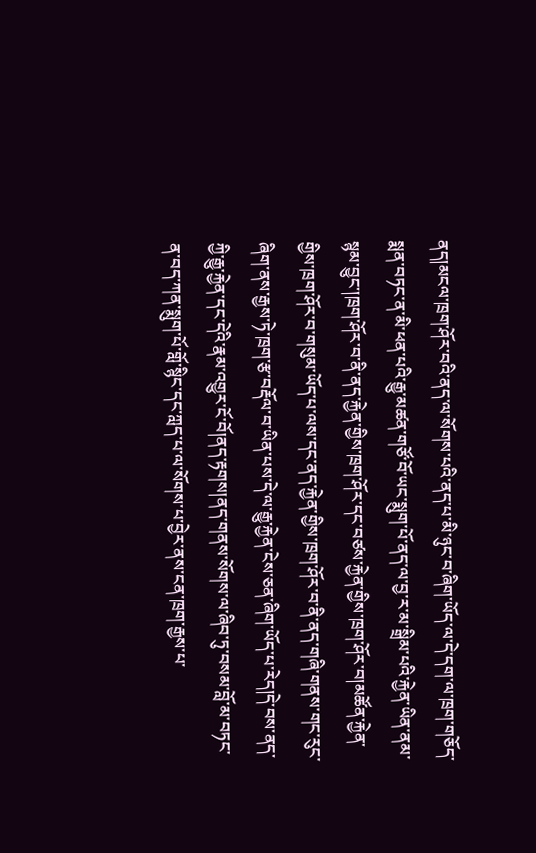ནད།མངལ་ཁྲག་ཤོར་བའི་ནད་ལ་སོགས་པའི་ནད་པ་མི་ཉུང་བ་ཞིག་ཡོད་ལ་དེ་དག་ལ་ཁྲག་གཅོད་སྨན་བཏང་ན་མི་ཕན་པའི་རྒྱུ་མཚན་གཙོ་བོ་ཡང་སྨུག་པོ་ནད་ལ་བྱ་ར་མ་སྒྲིམ་པའི་རྐྱེན་ཡིན་ནམ་སྙམ་བྱུང་།ཁྲག་ཤོར་བ་ནི་ནད་རྐྱེན་གྱིས་ཁྲག་ཤོར་དང་བཙས་རྐྱེན་གྱིས་ཁྲག་ཤོར་བ།མཚོན་རྐྱེན་གྱིས་ཁྲག་ཤོར་བ་གསུམ་ཡོད་པ་ལས་དང་ནད་རྐྱེན་གྱིས་ཁྲག་ཤོར་བ་ནི་ནད་གཞི་གནས་གང་རུང་ཞིག་ནས་རྒྱས་ཏེ་ཁྲག་རྩ་བརྡོལ་བ་ཡིན་པས་དེ་ལ་རྒྱུ་རྐྱེན་ངེས་ཅན་ཞིག་ཡོད་པ་རེད།དེ་བས་ནད་ཀྱི་རྒྱུ་རྐྱེན་དང་དེའི་རྣམ་འགྱུར་ངོ་བོ།ནད་རྟགས།ནད་གནས་སོགས་ལ་ཞིབ་ཏུ་བསམ་བློ་མ་བཏང་ན་བད་ཀན་སྨུག་པོ་གློ་སྙིང་དང་ཀླད་པ་ལ་སོགས་པ་བྱེར་ནས་ངན་ཁྲག་རྒྱས་པ་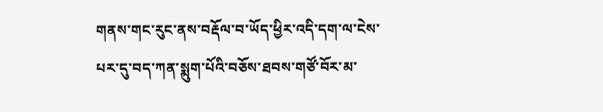གནས་གང་རུང་ནས་བརྡོལ་བ་ཡོད་ཕྱིར་འདི་དག་ལ་ངེས་པར་དུ་བད་ཀན་སྨུག་པོའི་བཅོས་ཐབས་གཙོ་བོར་མ་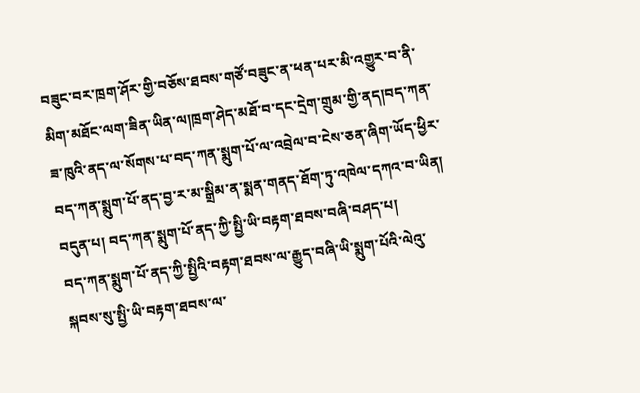བཟུང་བར་ཁྲག་ཤོར་གྱི་བཅོས་ཐབས་གཙོ་བཟུང་ན་ཕན་པར་མི་འགྱུར་བ་ནི་མིག་མཐོང་ལག་ཟིན་ཡིན་ལ།ཁྲག་ཤེད་མཐོ་བ་དང་དྲེག་གྲུམ་གྱི་ནད།བད་ཀན་ཟ་ཁུའི་ནད་ལ་སོགས་པ་བད་ཀན་སྨུག་པོ་ལ་འབྲེལ་བ་ངེས་ཅན་ཞིག་ཡོད་ཕྱིར་བད་ཀན་སྨུག་པོ་ནད་བྱ་ར་མ་སྒྲིམ་ན་སྨན་གནད་ཐོག་ཏུ་འཁེལ་དཀའ་བ་ཡིན།
བདུན་པ། བད་ཀན་སྨུག་པོ་ནད་ཀྱི་སྤྱི་ཡི་བརྟག་ཐབས་བཞི་བཤད་པ།
བད་ཀན་སྨུག་པོ་ནད་ཀྱི་སྤྱིའི་བརྟག་ཐབས་ལ་རྒྱུད་བཞི་ཡི་སྨུག་པོའི་ལེའུ་སྐབས་སུ་སྤྱི་ཡི་བརྟག་ཐབས་ལ་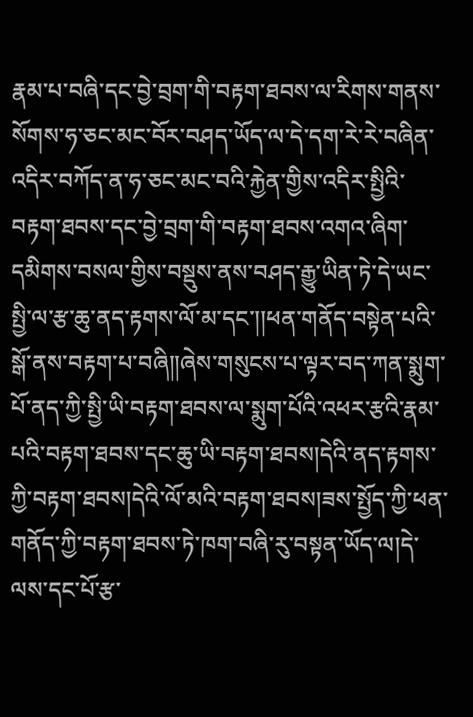རྣམ་པ་བཞི་དང་བྱེ་བྲག་གི་བརྟག་ཐབས་ལ་རིགས་གནས་སོགས་ཧ་ཅང་མང་བོར་བཤད་ཡོད་ལ་དེ་དག་རེ་རེ་བཞིན་འདིར་བཀོད་ན་ཧ་ཅང་མང་བའི་རྐྱེན་གྱིས་འདིར་སྤྱིའི་བརྟག་ཐབས་དང་བྱེ་བྲག་གི་བརྟག་ཐབས་འགའ་ཞིག་དམིགས་བསལ་གྱིས་བསྡུས་ནས་བཤད་རྒྱུ་ཡིན་ཏེ་དེ་ཡང་སྤྱི་ལ་རྩ་ཆུ་ནད་རྟགས་ལོ་མ་དང་།།ཕན་གནོད་བསྟེན་པའི་སྒོ་ནས་བརྟག་པ་བཞི།།ཞེས་གསུངས་པ་ལྟར་བད་ཀན་སྨུག་པོ་ནད་ཀྱི་སྤྱི་ཡི་བརྟག་ཐབས་ལ་སྨུག་པོའི་འཕར་རྩའི་རྣམ་པའི་བརྟག་ཐབས་དང་ཆུ་ཡི་བརྟག་ཐབས།དེའི་ནད་རྟགས་ཀྱི་བརྟག་ཐབས།དེའི་ལོ་མའི་བརྟག་ཐབས།ཟས་སྤྱོད་ཀྱི་ཕན་གནོད་ཀྱི་བརྟག་ཐབས་ཏེ་ཁག་བཞི་རུ་བསྟན་ཡོད་ལ།དེ་ལས་དང་པོ་རྩ་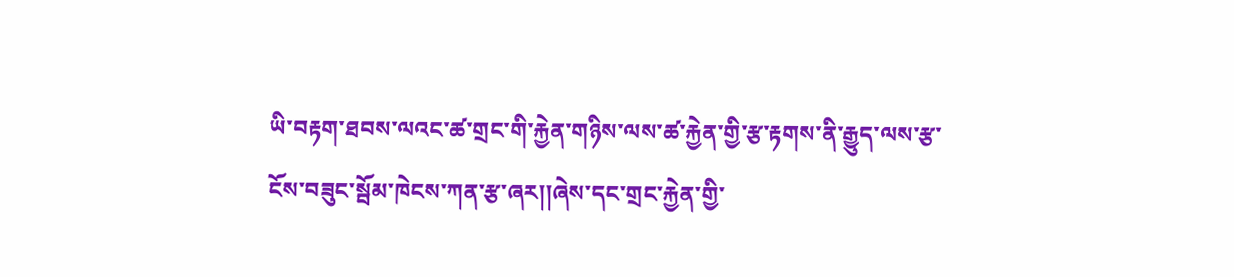ཡི་བརྟག་ཐབས་ལའང་ཚ་གྲང་གི་རྐྱེན་གཉིས་ལས་ཚ་རྐྱེན་གྱི་རྩ་རྟགས་ནི་རྒྱུད་ལས་རྩ་ངོས་བཟུང་སྦོམ་ཁེངས་ཀན་རྩ་ཞར།།ཞེས་དང་གྲང་རྐྱེན་གྱི་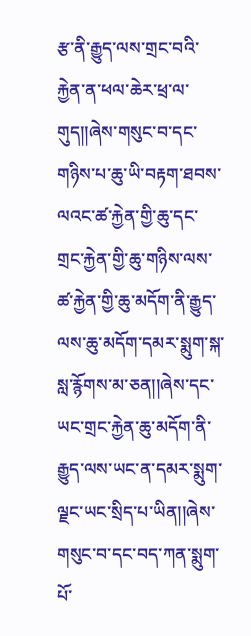རྩ་ནི་རྒྱུད་ལས་གྲང་བའི་རྐྱེན་ན་ཕལ་ཆེར་ཕྲ་ལ་གུད།།ཞེས་གསུང་བ་དང་གཉིས་པ་ཆུ་ཡི་བརྟག་ཐབས་ལའང་ཚ་རྐྱེན་གྱི་ཆུ་དང་གྲང་རྐྱེན་གྱི་ཆུ་གཉིས་ལས་ཚ་རྐྱེན་གྱི་ཆུ་མདོག་ནི་རྒྱུད་ལས་ཆུ་མདོག་དམར་སྨུག་སྐ་སླ་རྙོགས་མ་ཅན།།ཞེས་དང་ཡང་གྲང་རྐྱེན་ཆུ་མདོག་ནི་རྒྱུད་ལས་ཡང་ན་དམར་སྨུག་ལྗང་ཡང་སྲིད་པ་ཡིན།།ཞེས་གསུང་བ་དང་བད་ཀན་སྨུག་པོ་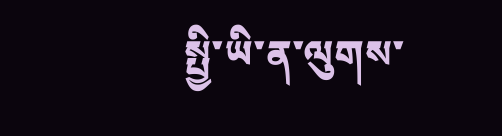སྤྱི་ཡི་ན་ལུགས་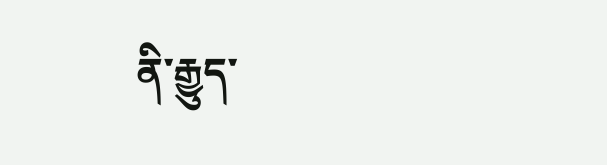ནི་རྒྱུད་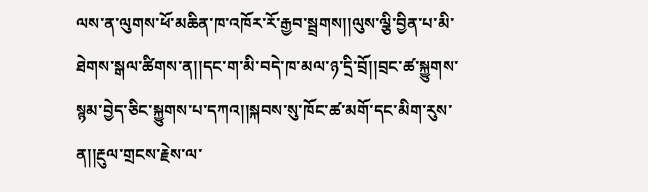ལས་ན་ལུགས་ཕོ་མཆིན་ཁ་འཁོར་རོ་རྒྱབ་སྦྲགས།།ལུས་ལྕི་བྱིན་པ་མི་ཐེགས་སྒལ་ཚིགས་ན།།དང་ག་མི་བདེ་ཁ་མལ་ཉ་དྲི་བྲོ།།བྲང་ཚ་སྐྱུགས་སྙམ་བྱེད་ཅིང་སྐྱུགས་པ་དཀའ།།སྐབས་སུ་ཁོང་ཚ་མགོ་དང་མིག་རུས་ན།།རྔུལ་གྲངས་རྗེས་ལ་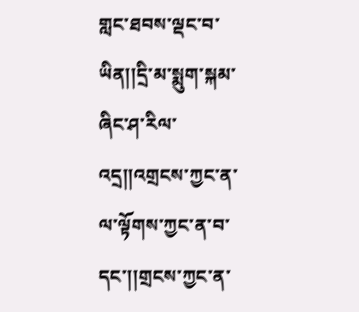གླང་ཐབས་ལྡང་བ་ཡིན།།དྲི་མ་སྨུག་སྐམ་ཞིང་ཤ་རིལ་འདྲ།།འགྲངས་ཀྱང་ན་ལ་ལྟོགས་ཀྱང་ན་བ་དང་།།གྲངས་ཀྱང་ན་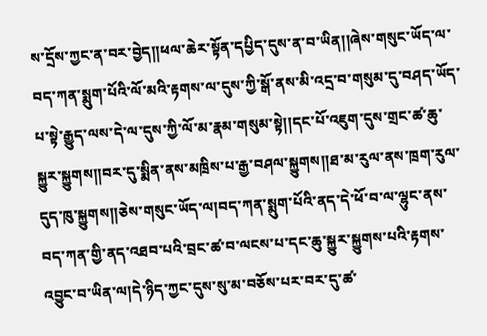ས་དྲོས་ཀྱང་ན་བར་བྱེད།།ཕལ་ཆེར་སྟོན་དཔྱིད་དུས་ན་བ་ཡིན།།ཞེས་གསུང་ཡོད་ལ་བད་ཀན་སྨུག་པོའི་ལོ་མའི་རྟགས་ལ་དུས་ཀྱི་སྒོ་ནས་མི་འདྲ་བ་གསུམ་དུ་བཤད་ཡོད་པ་སྟེ་རྒྱུད་ལས་དེ་ལ་དུས་ཀྱི་ལོ་མ་རྣམ་གསུམ་སྟེ།།དང་པོ་འཇུག་དུས་གྲང་ཚ་ཆུ་སྐྱུར་སྐྱུགས།།བར་དུ་སྨིན་ནས་མཁྲིས་པ་རྒྱ་བཤལ་སྐྱུགས།།ཐ་མ་རུལ་ནས་ཁྲག་རུལ་དུད་ཁུ་སྐྱུགས།།ཅེས་གསུང་ཡོད་ལ།བད་ཀན་སྨུག་པོའི་ནད་དེ་ཕོ་བ་ལ་ལྷུང་ནས་བད་ཀན་གྱི་ནད་འཐབ་པའི་བྲང་ཚ་བ་ལངས་པ་དང་ཆུ་སྐྱུར་སྐྱུགས་པའི་རྟགས་འབྱུང་བ་ཡིན་ལ།དེ་ཉིད་ཀྱང་དུས་སུ་མ་བཅོས་པར་བར་དུ་ཚ་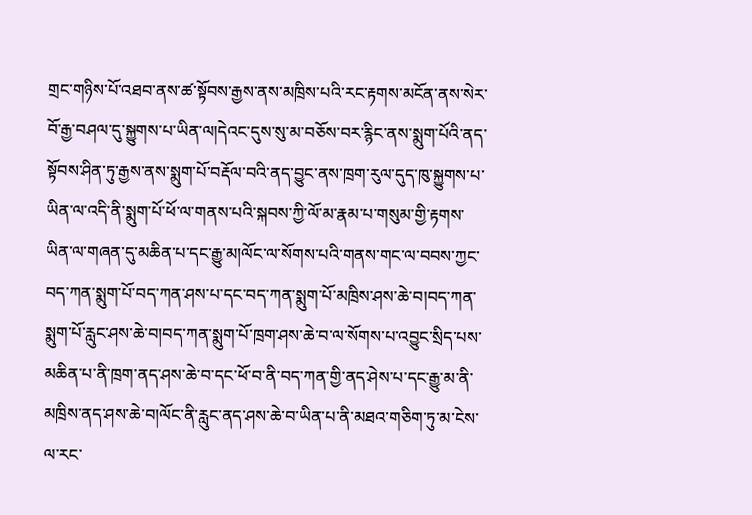གྲང་གཉིས་པོ་འཐབ་ནས་ཚ་སྟོབས་རྒྱས་ནས་མཁྲིས་པའི་རང་རྟགས་མངོན་ནས་སེར་བོ་རྒྱ་བཤལ་དུ་སྐྱུགས་པ་ཡིན་ལ།དེའང་དུས་སུ་མ་བཅོས་བར་རྙིང་ནས་སྨུག་པོའི་ནད་སྟོབས་ཤིན་ཏུ་རྒྱས་ནས་སྨུག་པོ་བརྡོལ་བའི་ནད་བྱུང་ནས་ཁྲག་རུལ་དུད་ཁུ་སྐྱུགས་པ་ཡིན་ལ་འདི་ནི་སྨུག་པོ་ཕོ་ལ་གནས་པའི་སྐབས་ཀྱི་ལོ་མ་རྣམ་པ་གསུམ་གྱི་རྟགས་ཡིན་ལ་གཞན་དུ་མཆིན་པ་དང་རྒྱུ་མ།ལོང་ལ་སོགས་པའི་གནས་གང་ལ་བབས་ཀྱང་བད་ཀན་སྨུག་པོ་བད་ཀན་ཤས་པ་དང་བད་ཀན་སྨུག་པོ་མཁྲིས་ཤས་ཆེ་བ།བད་ཀན་སྨུག་པོ་རླུང་ཤས་ཆེ་བ།བད་ཀན་སྨུག་པོ་ཁྲག་ཤས་ཆེ་བ་ལ་སོགས་པ་འབྱུང་སྲིད་པས་མཆིན་པ་ནི་ཁྲག་ནད་ཤས་ཆེ་བ་དང་ཕོ་བ་ནི་བད་ཀན་གྱི་ནད་ཤེས་པ་དང་རྒྱུ་མ་ནི་མཁྲིས་ནད་ཤས་ཆེ་བ།ལོང་ནི་རླུང་ནད་ཤས་ཆེ་བ་ཡིན་པ་ནི་མཐའ་གཅིག་ཏུ་མ་ངེས་ལ་རང་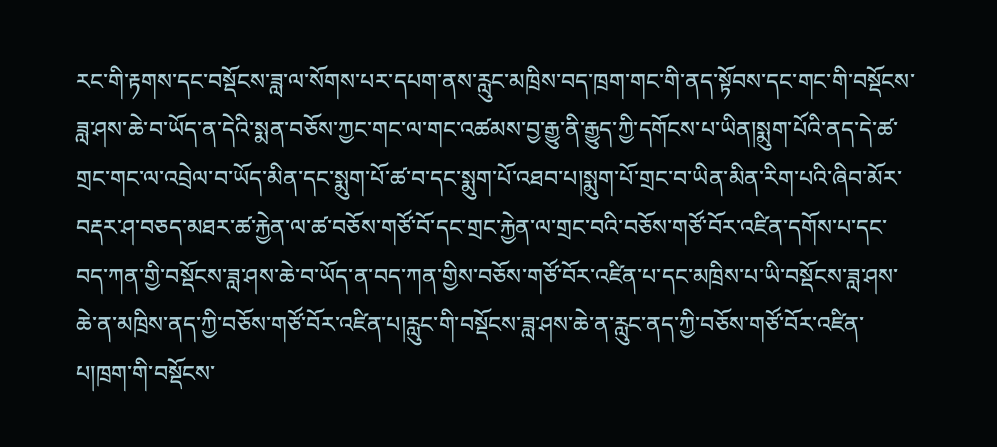རང་གི་རྟགས་དང་བསྡོངས་ཟླ་ལ་སོགས་པར་དཔག་ནས་རླུང་མཁྲིས་བད་ཁྲག་གང་གི་ནད་སྟོབས་དང་གང་གི་བསྡོངས་ཟླ་ཤས་ཆེ་བ་ཡོད་ན་དེའི་སྨན་བཅོས་ཀྱང་གང་ལ་གང་འཚམས་བྱ་རྒྱུ་ནི་རྒྱུད་ཀྱི་དགོངས་པ་ཡིན།སྨུག་པོའི་ནད་དེ་ཚ་གྲང་གང་ལ་འབྲེལ་བ་ཡོད་མིན་དང་སྨུག་པོ་ཚ་བ་དང་སྨུག་པོ་འཐབ་པ།སྨུག་པོ་གྲང་བ་ཡིན་མིན་རིག་པའི་ཞིབ་མོར་བརྡར་ཤ་བཅད་མཐར་ཚ་རྐྱེན་ལ་ཚ་བཅོས་གཙོ་བོ་དང་གྲང་རྐྱེན་ལ་གྲང་བའི་བཅོས་གཙོ་བོར་འཛིན་དགོས་པ་དང་བད་ཀན་གྱི་བསྡོངས་ཟླ་ཤས་ཆེ་བ་ཡོད་ན་བད་ཀན་གྱིས་བཅོས་གཙོ་བོར་འཛིན་པ་དང་མཁྲིས་པ་ཡི་བསྡོངས་ཟླ་ཤས་ཆེ་ན་མཁྲིས་ནད་ཀྱི་བཅོས་གཙོ་བོར་འཛིན་པ།རླུང་གི་བསྡོངས་ཟླ་ཤས་ཆེ་ན་རླུང་ནད་ཀྱི་བཅོས་གཙོ་བོར་འཛིན་པ།ཁྲག་གི་བསྡོངས་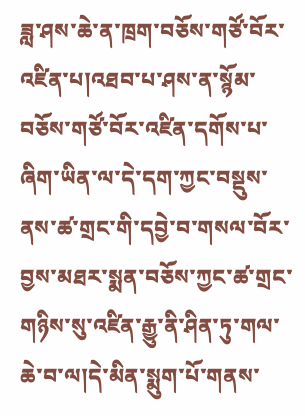ཟླ་ཤས་ཆེ་ན་ཁྲག་བཅོས་གཙོ་བོར་འཛིན་པ།འཐབ་པ་ཤས་ན་སྙོམ་བཅོས་གཙོ་བོར་འཛིན་དགོས་པ་ཞིག་ཡིན་ལ་དེ་དག་ཀྱང་བསྡུས་ནས་ཚ་གྲང་གི་དབྱེ་བ་གསལ་བོར་བྱས་མཐར་སྨན་བཅོས་ཀྱང་ཚ་གྲང་གཉིས་སུ་འཛིན་རྒྱུ་ནི་ཤིན་ཏུ་གལ་ཆེ་བ་ལ།དེ་མིན་སྨུག་པོ་གནས་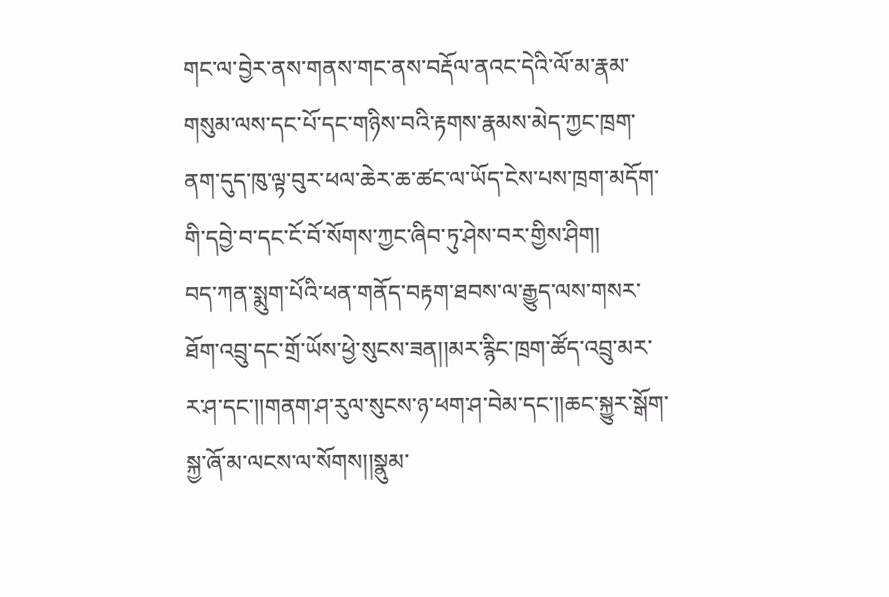གང་ལ་བྱེར་ནས་གནས་གང་ནས་བརྡོལ་ནའང་དེའི་ལོ་མ་རྣམ་གསུམ་ལས་དང་པོ་དང་གཉིས་བའི་རྟགས་རྣམས་མེད་ཀྱང་ཁྲག་ནག་དུད་ཁུ་ལྟ་བུར་ཕལ་ཆེར་ཆ་ཚང་ལ་ཡོད་ངེས་པས་ཁྲག་མདོག་གི་དབྱེ་བ་དང་ངོ་བོ་སོགས་ཀྱང་ཞིབ་ཏུ་ཤེས་བར་གྱིས་ཤིག།
བད་ཀན་སྨུག་པོའི་ཕན་གནོད་བརྟག་ཐབས་ལ་རྒྱུད་ལས་གསར་ཐོག་འབྲུ་དང་གྲོ་ཡོས་ཕྱེ་སུངས་ཟན།།མར་རྙིང་ཁྲག་ཚོད་འབྲུ་མར་ར་ཤ་དང་།།གནག་ཤ་རུལ་སུངས་ཉ་ཕག་ཤ་བེམ་དང་།།ཆང་སྐྱུར་སྒོག་སྐྱ་ཞོ་མ་ལངས་ལ་སོགས།།སྣུམ་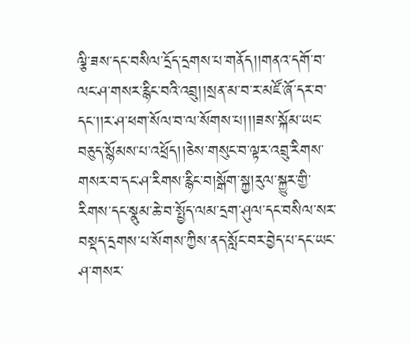ལྕི་ཟས་དང་བསིལ་དྲོད་དྲགས་པ་གནོད།།གནའ་དགོ་བ་ལང་ཤ་གསར་རྙིང་བའི་འབྲུ།།སྲན་མ་བ་ར་མཛོ་ཞོ་དར་བ་དང་།།ར་ཤ་ཕག་སོལ་བ་ལ་སོགས་པ།།།ཟས་སྐོམ་ཡང་བཅུད་སྙོམས་པ་འཕྲོད།།ཅེས་གསུང་བ་ལྟར་འབྲུ་རིགས་གསར་བ་དང་ཤ་རིགས་རྙིང་བ།སྒོག་སྐྱ།རུལ་སྐྱུར་གྱི་རིགས་དང་སྣུམ་ཆེ་བ་སྤྱོད་ལམ་དྲག་ཤུལ་དང་བསིལ་སར་བསྡད་དྲགས་པ་སོགས་ཀྱིས་ནད་སློང་བར་བྱེད་པ་དང་ཡང་ཤ་གསར་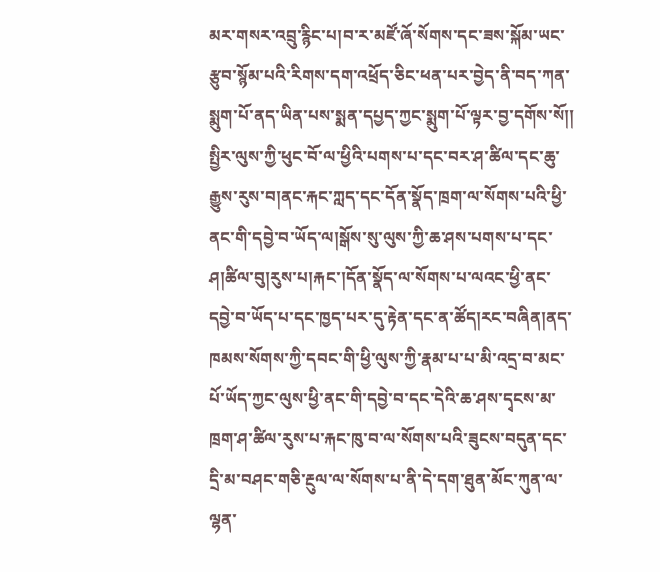མར་གསར་འབྲུ་རྙིང་པ།བ་ར་མཛོ་ཞོ་སོགས་དང་ཟས་སྐོམ་ཡང་རྩུབ་སྙོམ་པའི་རིགས་དག་འཕྲོད་ཅིང་ཕན་པར་བྱེད་ནི་བད་ཀན་སྨུག་པོ་ནད་ཡིན་པས་སྨན་དཔྱད་ཀྱང་སྨུག་པོ་ལྟར་བྱ་དགོས་སོ།།
སྤྱིར་ལུས་ཀྱི་ཕུང་བོ་ལ་ཕྱིའི་པགས་པ་དང་བར་ཤ་ཚིལ་དང་ཆུ་རྒྱུས་རུས་བ།ནང་རྐང་ཀླད་དང་དོན་སྣོད་ཁྲག་ལ་སོགས་པའི་ཕྱི་ནང་གི་དབྱེ་བ་ཡོད་ལ།སྒོས་སུ་ལུས་ཀྱི་ཆ་ཤས་པགས་པ་དང་ཤ།ཚིལ་བུ།རུས་པ།རྐང་།དོན་སྣོད་ལ་སོགས་པ་ལའང་ཕྱི་ནང་དབྱེ་བ་ཡོད་པ་དང་ཁྱད་པར་དུ་རྟེན་དང་ན་ཚོད།རང་བཞིན།ནད་ཁམས་སོགས་ཀྱི་དབང་གི་ཕྱི་ལུས་ཀྱི་རྣམ་པ་པ་མི་འདྲ་བ་མང་པོ་ཡོད་ཀྱང་ལུས་ཕྱི་ནང་གི་དབྱེ་བ་དང་དེའི་ཆ་ཤས་དྭངས་མ་ཁྲག་ཤ་ཚིལ་རུས་པ་རྐང་ཁུ་བ་ལ་སོགས་པའི་ཟུངས་བདུན་དང་དྲི་མ་བཤང་གཅི་རྔུལ་ལ་སོགས་པ་ནི་དེ་དག་ཐུན་མོང་ཀུན་ལ་ལྷན་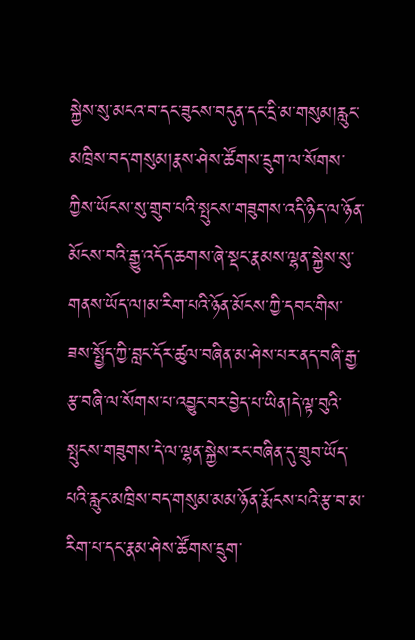སྐྱེས་སུ་མངའ་བ་དང་ཟུངས་བདུན་དང་དྲི་མ་གསུམ།རླུང་མཁྲིས་བད་གསུམ།རྣས་ཤེས་ཚོགས་དྲུག་ལ་སོགས་ཀྱིས་ཡོངས་སུ་གྲུབ་པའི་སྤུངས་གཟུགས་འདི་ཉིད་ལ་ཉོན་མོངས་བའི་རྒྱུ་འདོད་ཆགས་ཞེ་སྡང་རྣམས་ལྷན་སྐྱེས་སུ་གནས་ཡོད་ལ།མ་རིག་པའི་ཉོན་མོངས་ཀྱི་དབང་གིས་ཟས་སྤྱོད་ཀྱི་བླང་དོར་ཚུལ་བཞིན་མ་ཤེས་པར་ནད་བཞི་རྒྱ་རྩ་བཞི་ལ་སོགས་པ་འབྱུང་བར་བྱེད་པ་ཡིན།དེ་ལྟ་བུའི་སྤུངས་གཟུགས་དེ་ལ་ལྷན་སྐྱེས་རང་བཞིན་དུ་གྲུབ་ཡོད་པའི་རླུང་མཁྲིས་བད་གསུམ་མམ་ཉོན་རྨོངས་པའི་རྩ་བ་མ་རིག་པ་དང་རྣམ་ཤེས་ཚོགས་དྲུག་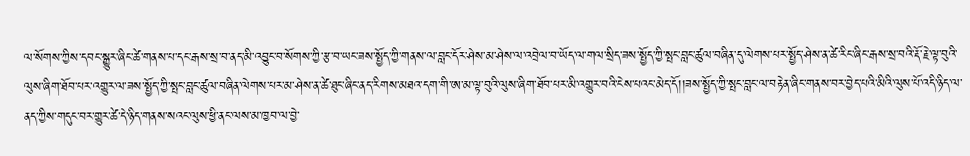ལ་སོགས་ཀྱིས་དབང་སྒྱུར་ཞིང་ཚེ་གནས་པ་དང་རྒས་སྲ་བ་ནད་མི་འབྱུང་བ་སོགས་ཀྱི་རྩ་བ་ཡང་ཟས་སྤྱོད་ཀྱི་གནས་ལ་བླང་དོར་ཤེས་མ་ཤེས་ལ་འབྲེལ་བ་ཡོད་ལ་གལ་སྲིད་ཟས་སྤྱོད་ཀྱི་སྤང་བླང་ཚུལ་བཞིན་དུ་ལེགས་པར་སྤྱོད་ཤེས་ན་ཚེ་རིང་ཞིང་རྒས་སྲ་བའི་རྡོ་རྗེ་ལྟ་བུའི་ལུས་ཞིག་ཐོབ་པར་འགྱུར་ལ་ཟས་སྤྱོད་ཀྱི་སྤང་བླང་ཚུལ་བཞིན་ལེགས་པར་མ་ཤེས་ན་ཚེ་ཐུང་ཞིང་ནད་རིགས་མཐའ་དག་གི་ཨ་མ་ལྟ་བུའི་ལུས་ཞིག་ཐོབ་པར་མི་འགྱུར་བའི་ངེས་པའང་མེད་དོ།།ཟས་སྤྱོད་ཀྱི་སྤང་བླང་ལ་བརྟེན་ཞིང་གནས་བར་བྱེད་པའི་མིའི་ལུས་པོ་འདི་ཉིད་ལ་ནད་ཀྱིས་གདུང་བར་གྱུར་ཚེ་དེ་ཉིད་གནས་སའང་ལུས་ཕྱི་ནང་ལས་མ་ཁྱབ་ལ་བྱེ་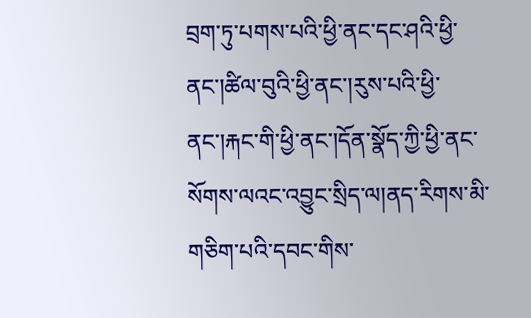བྲག་ཏུ་པགས་པའི་ཕྱི་ནང་དང་ཤའི་ཕྱི་ནང་།ཚིལ་བུའི་ཕྱི་ནང་།རུས་པའི་ཕྱི་ནང་།རྐང་གི་ཕྱི་ནང་།དོན་སྣོད་ཀྱི་ཕྱི་ནང་སོགས་ལའང་འབྱུང་སྲིད་ལ།ནད་རིགས་མི་གཅིག་པའི་དབང་གིས་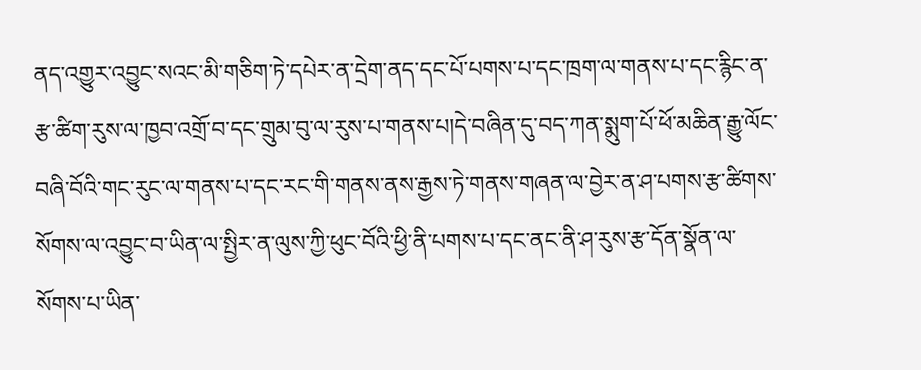ནད་འགྱུར་འབྱུང་སའང་མི་གཅིག་ཏེ་དཔེར་ན་དྲེག་ནད་དང་པོ་པགས་པ་དང་ཁྲག་ལ་གནས་པ་དང་རྙིང་ན་རྩ་ཚིག་རུས་ལ་ཁྱབ་འགྲོ་བ་དང་གྲུམ་བུ་ལ་རུས་པ་གནས་པ།དེ་བཞིན་དུ་བད་ཀན་སྨུག་པོ་ཕོ་མཆིན་རྒྱུ་ལོང་བཞི་བོའི་གང་རུང་ལ་གནས་པ་དང་རང་གི་གནས་ནས་རྒྱས་ཏེ་གནས་གཞན་ལ་བྱེར་ན་ཤ་པགས་རྩ་ཚིགས་སོགས་ལ་འབྱུང་བ་ཡིན་ལ་སྤྱིར་ན་ལུས་ཀྱི་ཕུང་བོའི་ཕྱི་ནི་པགས་པ་དང་ནང་ནི་ཤ་རུས་རྩ་དོན་སྣོན་ལ་སོགས་པ་ཡིན་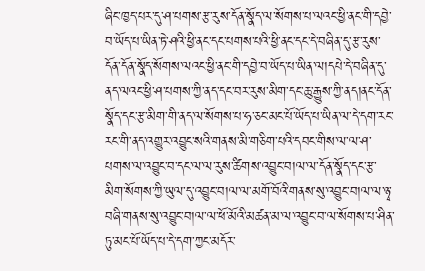ཞིང་ཁྱད་པར་དུ་ཤ་པགས་རྩ་རུས་དོན་སྣོད་ལ་སོགས་པ་ལའང་ཕྱི་ནང་གི་དབྱེ་བ་ཡོད་པ་ཡིན་ཏེ་ཤའི་ཕྱི་ནང་དང་པགས་པའི་ཕྱི་ནང་དང་དེ་བཞིན་དུ་རྩ་རུས་དོན་དོན་སྣོད་སོགས་ལའང་ཕྱི་ནང་གི་དབྱེ་བ་ཡོད་པ་ཡིན་ལ།དཔེ་དེ་བཞིན་དུ་ནད་ལའང་ཕྱི་ཤ་པགས་ཀྱི་ནད་དང་བར་རུས་མིག་དང་ཆུ་རྒྱུས་ཀྱི་ནད།ནང་དོན་སྣོད་དང་རྩ་མིག་གི་ནད་ལ་སོགས་པ་ཧ་ཅང་མང་པོ་ཡོད་པ་ཡིན་ལ་དེ་དག་རང་རང་གི་ནད་འགྱུར་འབྱུང་སའི་གནས་མི་གཅིག་པའི་དབང་གིས་ལ་ལ་ཤ་པགས་ལ་འབྱུང་བ་དང་ལ་ལ་རུས་ཚིགས་འབྱུང་བ།ལ་ལ་དོན་སྣོད་དང་རྩ་མིག་སོགས་ཀྱི་ཡུལ་དུ་འབྱུང་བ།ལ་ལ་མགོ་བོའི་གནས་སུ་འབྱུང་བ།ལ་ལ་ཉྭ་བཞི་གནས་སུ་འབྱུང་བ།ལ་ལ་ཕོ་མོའི་མཚན་མ་ལ་འབྱུང་བ་ལ་སོགས་པ་ཤིན་ཏུ་མང་པོ་ཡོད་པ་དེ་དག་ཀྱང་མདོར་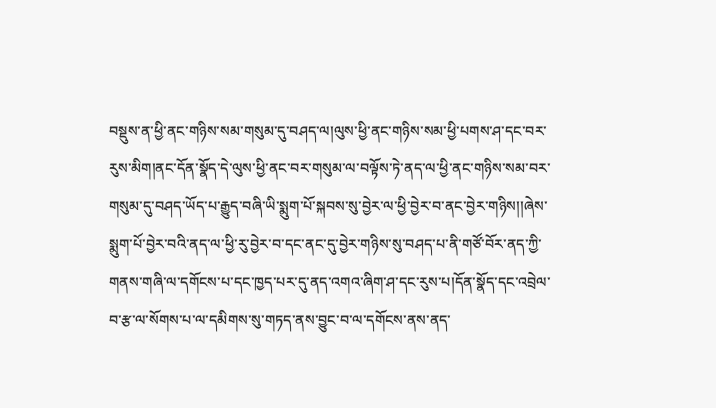བསྡུས་ན་ཕྱི་ནང་གཉིས་སམ་གསུམ་དུ་བཤད་ལ།ལུས་ཕྱི་ནང་གཉིས་སམ་ཕྱི་པགས་ཤ་དང་བར་རུས་མིག།ནང་དོན་སྣོད་དེ་ལུས་ཕྱི་ནང་བར་གསུམ་ལ་བལྟོས་ཏེ་ནད་ལ་ཕྱི་ནང་གཉིས་སམ་བར་གསུམ་དུ་བཤད་ཡོད་པ་རྒྱུད་བཞི་ཡི་སྨུག་པོ་སྐབས་སུ་བྱེར་ལ་ཕྱི་བྱེར་བ་ནང་བྱེར་གཉིས།།ཞེས་སྨུག་པོ་བྱེར་བའི་ནད་ལ་ཕྱི་རུ་བྱེར་བ་དང་ནང་དུ་བྱེར་གཉིས་སུ་བཤད་པ་ནི་གཙོ་བོར་ནད་ཀྱི་གནས་གཞི་ལ་དགོངས་པ་དང་ཁྱད་པར་དུ་ནད་འགའ་ཞིག་ཤ་དང་རུས་པ།དོན་སྣོད་དང་འབྲེལ་བ་རྩ་ལ་སོགས་པ་ལ་དམིགས་སུ་གཏད་ནས་བྱུང་བ་ལ་དགོངས་ནས་ནད་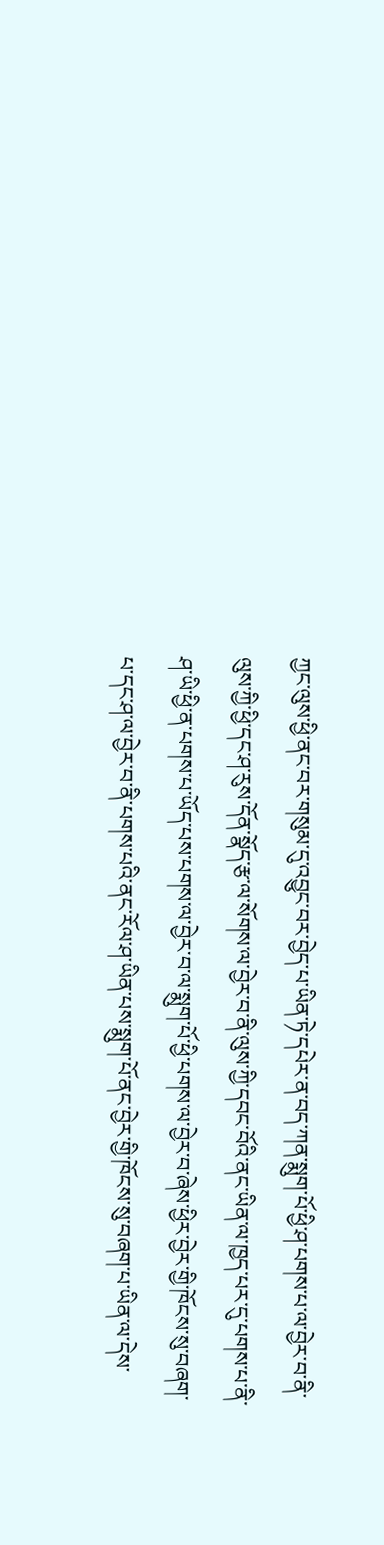ཀྱང་ལུས་ཕྱི་ནང་བར་གསུམ་དུ་འབྱུང་བར་བྱེད་པ་ཡིན་ཏེ་དཔེར་ན་བད་ཀན་སྨུག་པོ་ཕྱི་ཤ་པགས་པ་ལ་བྱེར་བ་ནི་ལུས་ཀྱི་ཕྱི་དང་ཤ་རུས་དོན་སྣོད་རྩ་ལ་སོགས་ལ་བྱེར་བ་ནི་ལུས་ཀྱི་དབང་བོའི་ནང་ཡིན་ལ་ཁྱད་པར་དུ་པགས་པ་ནི་ཤ་ཡི་ཕྱི་ན་པགས་པ་ཡོད་པས་པགས་ལ་བྱེར་བ་ལ་སྨུག་པོ་ཕྱི་པགས་ལ་བྱེར་བ་ཞེས་ཕྱིར་བྱེར་གྱི་ཁོངས་སུ་བཞག་པ་དང་ཤ་ལ་བྱེར་བ་ནི་པགས་པའི་ནང་རོལ་ཤ་ཡིན་པས་སྨུག་པོ་ནང་བྱེར་གྱི་ཁོངས་སུ་བཞག་པ་ཡིན་ལ་དེས་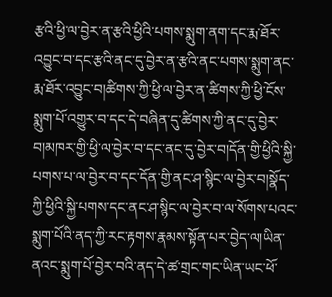རྩའི་ཕྱི་ལ་བྱེར་ན་རྩའི་ཕྱིའི་པགས་སྨུག་ནག་དང་རྨ་ཐོར་འབྱུང་བ་དང་རྩའི་ནང་དུ་བྱེར་ན་རྩའི་ནང་པགས་སྨུག་ནང་རྨ་ཐོར་འབྱུང་བ།ཚིགས་ཀྱི་ཕྱི་ལ་བྱེར་ན་ཚིགས་ཀྱི་ཕྱི་ངོས་སྨུག་པོ་འགྱུར་བ་དང་དེ་བཞིན་དུ་ཚིགས་ཀྱི་ནང་དུ་བྱེར་བ།མཁར་གྱི་ཕྱི་ལ་བྱེར་བ་དང་ནང་དུ་བྱེར་བ།དོན་གྱི་ཕྱིའི་སྐྱི་པགས་པ་ལ་བྱེར་བ་དང་དོན་གྱི་ནང་ཤ་སྙིང་ལ་བྱེར་བ།སྣོད་ཀྱི་ཕྱིའི་སྐྱི་པགས་དང་ནང་ཤ་སྙིང་ལ་བྱེར་བ་ལ་སོགས་པའང་སྨུག་པོའི་ནད་ཀྱི་རང་རྟགས་རྣམས་སྟོན་པར་བྱེད་ལ།ཡིན་ནའང་སྨུག་པོ་བྱེར་བའི་ནད་དེ་ཚ་གྲང་གང་ཡིན་ཡང་ཕོ་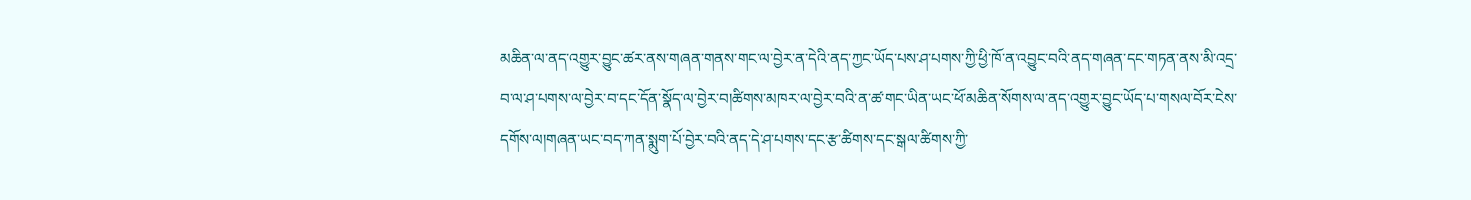མཆིན་ལ་ནད་འགྱུར་བྱུང་ཚར་ནས་གཞན་གནས་གང་ལ་བྱེར་ན་དེའི་ནད་ཀྱང་ཡོད་པས་ཤ་པགས་ཀྱི་ཕྱི་ཁོ་ན་འབྱུང་བའི་ནད་གཞན་དང་གཏན་ནས་མི་འདྲ་བ་ལ་ཤ་པགས་ལ་བྱེར་བ་དང་དོན་སྣོད་ལ་བྱེར་བ།ཚིགས་མཁར་ལ་བྱེར་བའི་ན་ཚ་གང་ཡིན་ཡང་ཕོ་མཆིན་སོགས་ལ་ནད་འགྱུར་བྱུང་ཡོད་པ་གསལ་བོར་ངེས་དགོས་ལ།གཞན་ཡང་བད་ཀན་སྨུག་པོ་བྱེར་བའི་ནད་དེ་ཤ་པགས་དང་རྩ་ཚིགས་དང་སྒལ་ཚིགས་ཀྱི་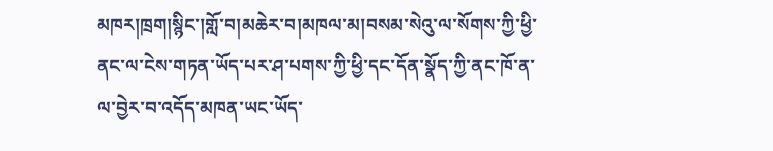མཁར།ཁྲག།སྙིང་།གློ་བ།མཆེར་བ།མཁལ་མ།བསམ་སེའུ་ལ་སོགས་ཀྱི་ཕྱི་ནང་ལ་ངེས་གཏན་ཡོད་པར་ཤ་པགས་ཀྱི་ཕྱི་དང་དོན་སྣོད་ཀྱི་ནང་ཁོ་ན་ལ་བྱེར་བ་འདོད་མཁན་ཡང་ཡོད་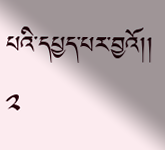པའི་དཔྱད་པར་བྱའོ།།
༢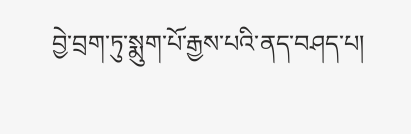བྱེ་བྲག་ཏུ་སྨུག་པོ་རྒྱས་པའི་ནད་བཤད་པ།